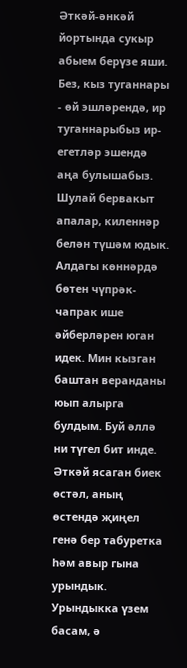Әткәй-әнкәй йортында сукыр абыем берүзе яши. Без, кыз туганнары - өй эшләрендә, ир туганнарыбыз ир-егетләр эшендә аңа булышабыз.
Шулай бервакыт апалар, киленнәр белән түшәм юдык. Алдагы көннәрдә бөтен чүпрәк-чапрак ише әйберләрен юган идек. Мин кызган баштан веранданы юып алырга булдым. Буй әллә ни түгел бит инде. Әткәй ясаган биек өстәл, аның өстендә җиңел генә бер табуретка һәм авыр гына урындык. Урындыкка үзем басам, ә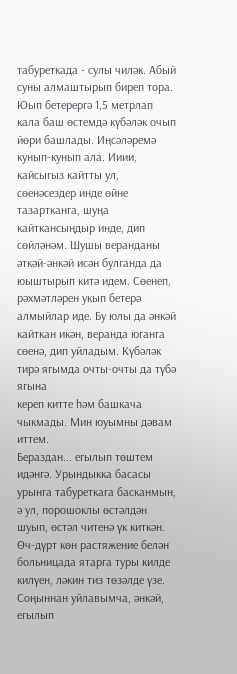табуреткада - сулы чиләк. Абый суны алмаштырып биреп тора.
Юып бетерергә 1,5 метрлап кала баш өстемдә күбәләк очып йөри башлады. Иңсәләремә кунып-кунып ала. Ииии, кайсыгыз кайтты ул, сөенәсездер инде өйне тазартканга, шуңа кайткансыңдыр инде, дип сөйләнәм. Шушы веранданы әткәй-әнкәй исән булганда да юыштырып китә идем. Сөенеп, рәхмәтләрен укып бетерә алмыйлар иде. Бу юлы да әнкәй кайткан икән, веранда юганга сөенә, дип уйладым. Күбәләк тирә ягымда очты-очты да түбә ягына
кереп китте һәм башкача чыкмады. Мин юуымны дәвам иттем.
Бераздан... егылып төштем идәнгә. Урындыкка басасы урынга табуреткага басканмын, ә ул, порошоклы өстәлдән шуып, өстәл читенә үк киткән. Өч-дүрт көн растяжение белән больницада ятарга туры килде килүен, ләкин тиз төзәлде үзе.
Соңыннан уйлавымча, әнкәй, егылып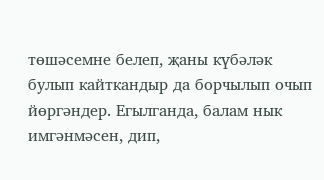төшәсемне белеп, җаны күбәләк булып кайткандыр да борчылып очып йөргәндер. Егылганда, балам нык имгәнмәсен, дип,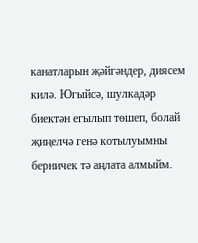канатларын җәйгәндер, диясем килә. Югыйсә, шулкадәр биектән егылып төшеп, болай җиңелчә генә котылуымны берничек тә аңлата алмыйм.